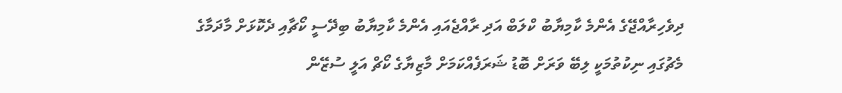ދިވެހިރާއްޖޭގެ އެންމެ ކާމިޔާބު ކްލަބް އަދި ރާއްޖެއައި އެންމެ ކާމިޔާބު ބިދޭސީ ކޯޗާއި ދެކޮޅަށް މާދަމާގެ މެޗުގައި ނިކުތުމަކީ ލިބޭ ވަރަށް ބޮޑު ޝަރަފެއްކަމަށް މާޒިޔާގެ ކޯޗް އަލީ ސުޒޭން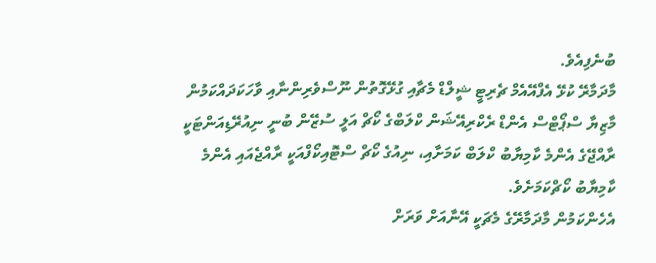ބުނެފިއެވެ.
މާދަމާރޭ ކުޅޭ އެފްއޭއެމް ޗެރިޓީ ޝީލްޑް މެޗާއި ގުޅޭގޮތުން ނޫސްވެރިންނާއި ވާހަކަދައްކަމުން މާޒިޔާ ސްޕޯޓްސް އެންޑް ރެކްރިއޭޝަން ކްލަބްގެ ކޯޗް އަލީ ސުޒޭން ބުނީ ނިއުރޭޑިއަންޓަކީ ރާއްޖޭގެ އެންމެ ކާމިޔާބު ކްލަބް ކަމަށާއި، ނިއުގެ ކޯޗް ސްޓޮއިކޯފްއަކީ ރާއްޖެއައި އެންމެ ކާމިޔާބު ކޯޗްކަމަށެވެ.
އެހެންކަމުން މާދަމާރޭގެ މެޗަކީ އޭނާއަށް ވަރަށް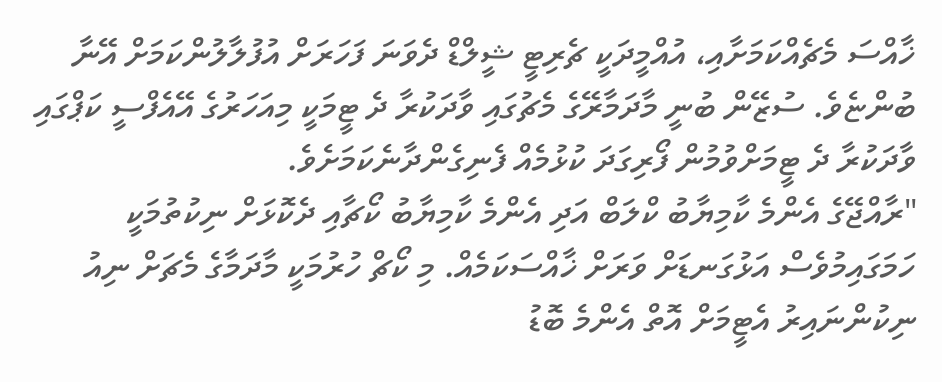ޚާއްސަ މެޗެއްކަމަށާއި، އުއްމީދަކީ ޗެރިޓީ ޝީލްޑް ދެވަނަ ފަހަރަށް އުފުލާލުންކަމަށް އޭނާ ބުންޏެވެ. ސުޒޭން ބުނީ މާދަމާރޭގެ މެޗުގައި ވާދަކުރާ ދެ ޓީމަކީ މިއަހަރުގެ އޭއެފްސީ ކަޕްގައި ވާދަކުރާ ދެ ޓީމަށްވުމުން ފޯރިގަދަ ކުޅުމެއް ފެނިގެންދާނެކަމަށެވެ.
"ރާއްޖޭގެ އެންމެ ކާމިޔާބު ކްލަބް އަދި އެންމެ ކާމިޔާބު ކޯޗާއި ދެކޮޅަށް ނިކުތުމަކީ ހަމަގައިމުވެސް އަޅުގަނޑަށް ވަރަށް ޚާއްސަކަމެއް. މި ކޯޗް ހުރުމަކީ މާދަމާގެ މެޗަށް ނިއު ނިކުންނައިރު އެޓީމަށް އޮތް އެންމެ ބޮޑު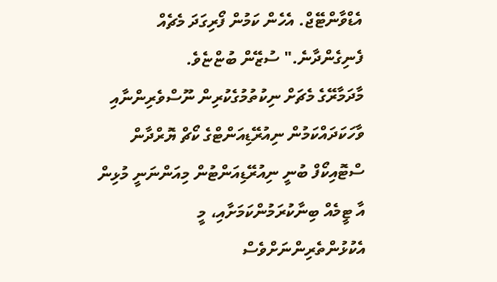އެޑްވާންޓޭޖް. އެހެން ކަމުން ފޯރިގަދަ މެޗެއް ފެނިގެންދާނެ." ސުޒޭން ބުޏްޏެވެ.
މާދަމާރޭގެ މެޗަށް ނިކުތުމުގެކުރިން ނޫސްވެރިންނާއި ވާހަކަދައްކަމުން ނިއުރޭޑިއަންޓްގެ ކޯޗް ޔޮރްދާން ސްޓޮއިކޯފް ބުނީ ނިއުރޭޑިއަންޓުން މިއަންނަނީ މުޅިން އާ ޓީމެއް ބިނާކުރަމުންކަމަށާއި، މީ އެކުޅުންތެރިންނަށްވެސް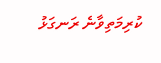ކުރިމަތިވާނެ ރަނގަޅު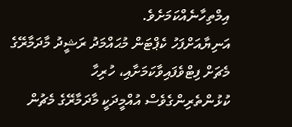އިމްތިހާނެއްކަމަށެވެ.
އަނިޔާއަށްފަހު ކެޕްޓަން މުޙައްމަދު ރަޝީދު މާދަމާރޭގެ މެޗަށް ފިޓްވެފައިވާކަމަށާއި، ހުރިހާ ކުޅުންތެރިންގެވެސް އުއްމީދަކީ މާދަމާރޭގެ މެޗުން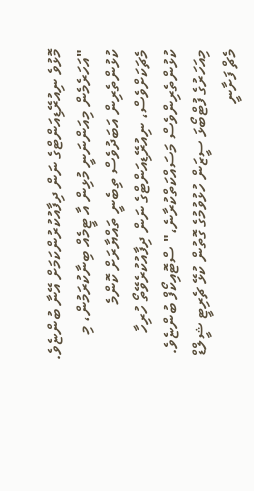މޮޅުވެ ނިއުރޭޑިއަންޓްގެ ނަން ދިފާއުކުރުންކަމަށް އޭނާ ބުންޏެވެ.
"އަހަރެމެން މިއަންނަނީ މުޅިން އާ ޓީމެއް ބިނާކުރަމުން، މި ކުޅުންތެރިން އަބަދުވެސް ތިބެނީ ތައްޔާރަށް ކޮންމެ މެޗަކަށްވެސް، ނިއުރޭޑިއަންޓްގެ ނަން ދިފާއުކުރެވޭތޯ ހުރިހާ ކުޅުންތެރިންވެސް މަސައްކަތްކުރާނެ،" ސްޓޮއިކޯފް ބުންޏެވެ.
މިއަހަރުގެ ފުޓްބޯޅަ ސީޒަން ހުޅުވުމުގެ ގޮތުން ކުޅޭ ޗެރިޓީ ޝީލްޑް މެޗް ފަށާނީ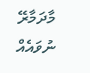މާދަމާރޭ ނުވައެއް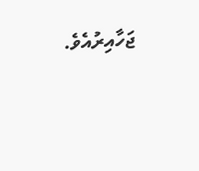ޖަހާއިރުއެވެ.